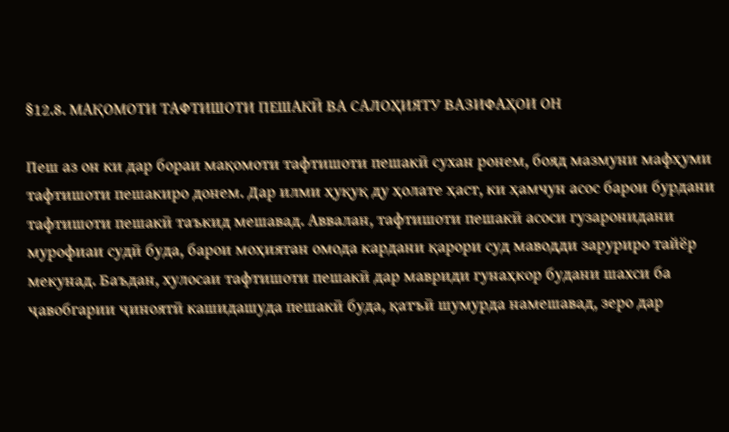§12.8. МАҚОМОТИ ТАФТИШОТИ ПЕШАКӢ ВА САЛОҲИЯТУ ВАЗИФАҲОИ ОН

Пеш аз он ки дар бораи мақомоти тафтишоти пешакӣ сухан ронем, бояд мазмуни мафҳуми тафтишоти пешакиро донем. Дар илми ҳуқуқ ду ҳолате ҳаст, ки ҳамчун асос барои бурдани тафтишоти пешакӣ таъкид мешавад. Аввалан, тафтишоти пешакӣ асоси гузаронидани мурофиаи судӣ буда, барои моҳиятан омода кардани қарори суд маводди заруриро тайёр мекунад. Баъдан, хулосаи тафтишоти пешакӣ дар мавриди гунаҳкор будани шахси ба ҷавобгарии ҷиноятӣ кашидашуда пешакӣ буда, қатъӣ шумурда намешавад, зеро дар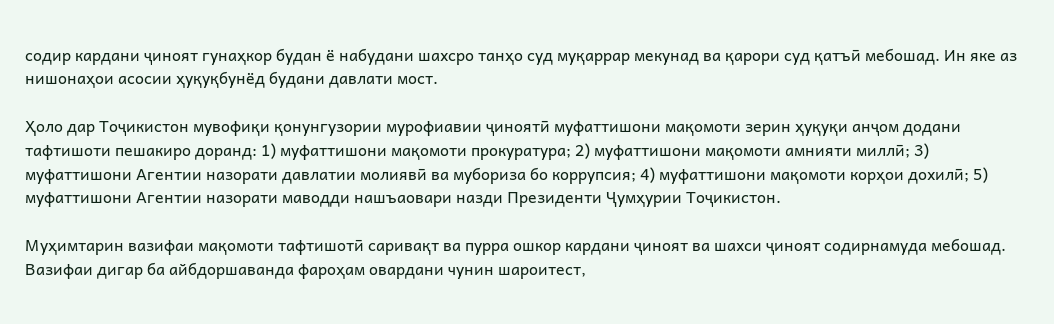содир кардани ҷиноят гунаҳкор будан ё набудани шахсро танҳо суд муқаррар мекунад ва қарори суд қатъӣ мебошад. Ин яке аз нишонаҳои асосии ҳуқуқбунёд будани давлати мост.

Ҳоло дар Тоҷикистон мувофиқи қонунгузории мурофиавии ҷиноятӣ муфаттишони мақомоти зерин ҳуқуқи анҷом додани тафтишоти пешакиро доранд: 1) муфаттишони мақомоти прокуратура; 2) муфаттишони мақомоти амнияти миллӣ; 3) муфаттишони Агентии назорати давлатии молиявӣ ва мубориза бо коррупсия; 4) муфаттишони мақомоти корҳои дохилӣ; 5) муфаттишони Агентии назорати маводди нашъаовари назди Президенти Ҷумҳурии Тоҷикистон.

Муҳимтарин вазифаи мақомоти тафтишотӣ саривақт ва пурра ошкор кардани ҷиноят ва шахси ҷиноят содирнамуда мебошад. Вазифаи дигар ба айбдоршаванда фароҳам овардани чунин шароитест,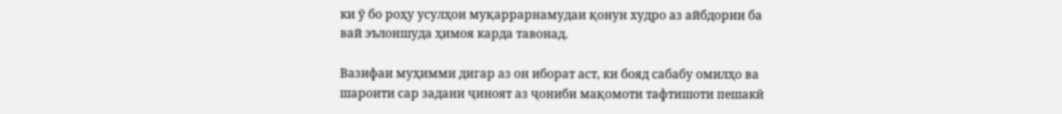ки ӯ бо роҳу усулҳои муқаррарнамудаи қонун худро аз айбдории ба вай эълоншуда ҳимоя карда тавонад.

Вазифаи муҳимми дигар аз он иборат аст, ки бояд сабабу омилҳо ва шароити сар задани ҷиноят аз ҷониби мақомоти тафтишоти пешакӣ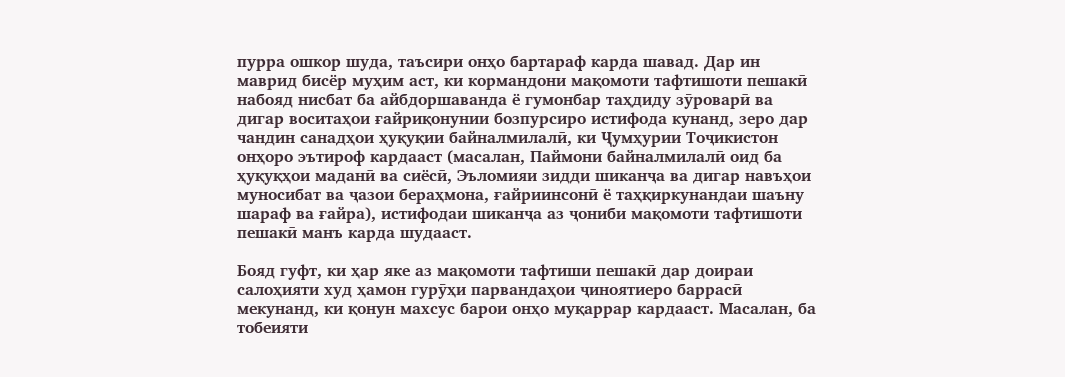пурра ошкор шуда, таъсири онҳо бартараф карда шавад. Дар ин маврид бисёр муҳим аст, ки кормандони мақомоти тафтишоти пешакӣ набояд нисбат ба айбдоршаванда ё гумонбар таҳдиду зӯроварӣ ва дигар воситаҳои ғайриқонунии бозпурсиро истифода кунанд, зеро дар чандин санадҳои ҳуқуқии байналмилалӣ, ки Ҷумҳурии Тоҷикистон онҳоро эътироф кардааст (масалан, Паймони байналмилалӣ оид ба ҳуқуқҳои маданӣ ва сиёсӣ, Эъломияи зидди шиканҷа ва дигар навъҳои муносибат ва ҷазои бераҳмона, ғайриинсонӣ ё таҳқиркунандаи шаъну шараф ва ғайра), истифодаи шиканҷа аз ҷониби мақомоти тафтишоти пешакӣ манъ карда шудааст.

Бояд гуфт, ки ҳар яке аз мақомоти тафтиши пешакӣ дар доираи салоҳияти худ ҳамон гурӯҳи парвандаҳои ҷиноятиеро баррасӣ мекунанд, ки қонун махсус барои онҳо муқаррар кардааст. Масалан, ба тобеияти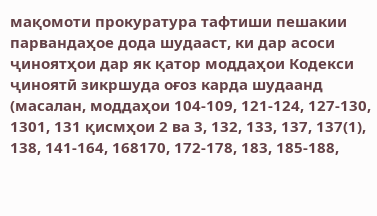мақомоти прокуратура тафтиши пешакии парвандаҳое дода шудааст, ки дар асоси ҷиноятҳои дар як қатор моддаҳои Кодекси ҷиноятӣ зикршуда оғоз карда шудаанд (масалан, моддаҳои 104-109, 121-124, 127-130, 1301, 131 қисмҳои 2 ва 3, 132, 133, 137, 137(1), 138, 141-164, 168170, 172-178, 183, 185-188,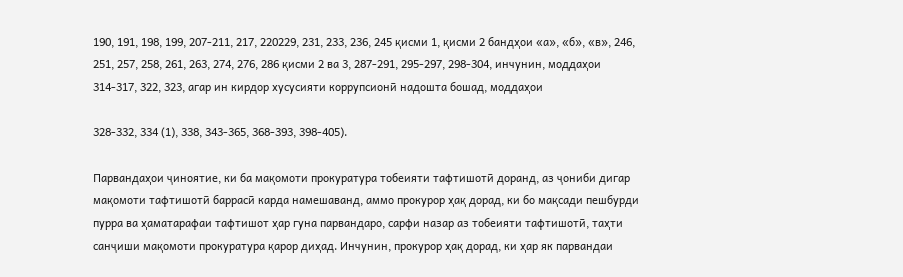190, 191, 198, 199, 207-211, 217, 220229, 231, 233, 236, 245 қисми 1, қисми 2 бандҳои «а», «б», «в», 246, 251, 257, 258, 261, 263, 274, 276, 286 қисми 2 ва 3, 287-291, 295-297, 298-304, инчунин, моддаҳои 314-317, 322, 323, агар ин кирдор хусусияти коррупсионӣ надошта бошад, моддаҳои

328-332, 334 (1), 338, 343-365, 368-393, 398-405).

Парвандаҳои ҷиноятие, ки ба мақомоти прокуратура тобеияти тафтишотӣ доранд, аз ҷониби дигар мақомоти тафтишотӣ баррасӣ карда намешаванд, аммо прокурор ҳақ дорад, ки бо мақсади пешбурди пурра ва ҳаматарафаи тафтишот ҳар гуна парвандаро, сарфи назар аз тобеияти тафтишотӣ, таҳти санҷиши мақомоти прокуратура қарор диҳад. Инчунин, прокурор ҳақ дорад, ки ҳар як парвандаи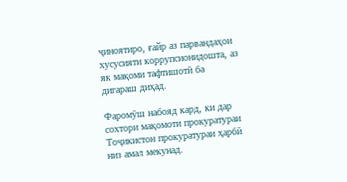ҷиноятиро, ғайр аз парвандаҳои хусусияти коррупсионидошта, аз як мақоми тафтишотӣ ба дигараш диҳад.

Фаромӯш набояд кард, ки дар сохтори мақомоти прокуратураи Тоҷикистон прокуратураи ҳарбӣ низ амал мекунад.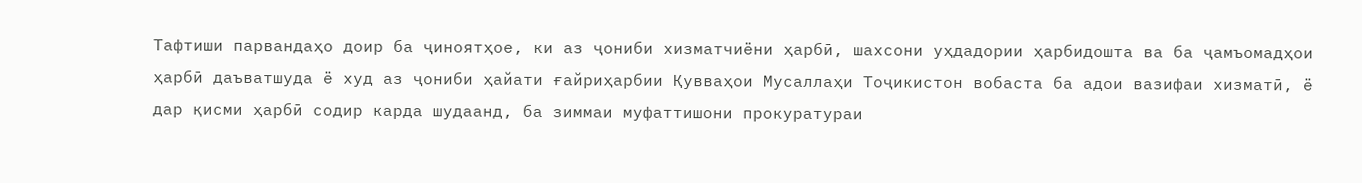Тафтиши парвандаҳо доир ба ҷиноятҳое, ки аз ҷониби хизматчиёни ҳарбӣ, шахсони уҳдадории ҳарбидошта ва ба ҷамъомадҳои ҳарбӣ даъватшуда ё худ аз ҷониби ҳайати ғайриҳарбии Қувваҳои Мусаллаҳи Тоҷикистон вобаста ба адои вазифаи хизматӣ, ё дар қисми ҳарбӣ содир карда шудаанд, ба зиммаи муфаттишони прокуратураи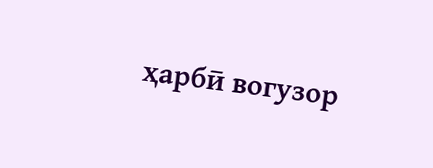ҳарбӣ вогузор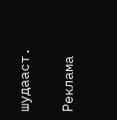шудааст.

Реклама